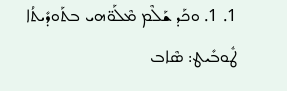1. 1. ܘܟܰܕ ܫܰܠܶܡ ܡܶܠܰܘ̈ܗܝ ܒܬܰܘܕܺܝܬܳܐ ܛܽܘܒܺܝܛ: ܣܶܐܒ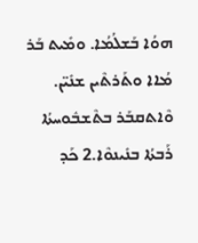ܗܘܳܐ ܒܰܫܠܳܡܳܐ. ܘܡܺܝܬ ܒܰܪ ܡܳܐܐ ܘܬܰܪܬܶܝܢ ܫܢܺܝ̈ܢ. ܘܶܐܬܩܒܰܪ ܒܬܶܫܒܽܘܚܬܳܐ ܪܰܒܬܳܐ ܒܢܺܝܢܘܶܐ.2 ܟܰܕ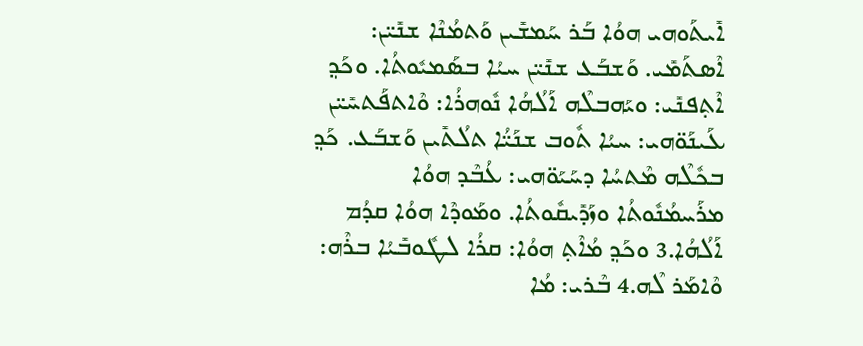ܐܺܝܬܰܘܗܝ ܗܘܳܐ ܒܰܪ ܚܰܡܫܺܝܢ ܘܰܬܡܳܢܶܐ ܫܢܺܝ̈ܢ: ܐܶܣܬܰܡܺܝ. ܘܰܫܒܰܥ ܫܢܺܝ̈ܢ ܚܝܳܐ ܒܣܰܡܝܽܘܬܳܐ. ܘܟܰܕ݂ ܐܶܬ݂ܦܢܺܝ: ܘܝܰܗܒܠܶܗ ܐܰܠܳܗܳܐ ܢܽܘܗܪܳܐ: ܘܶܐܬܦܰܬܚܺܝ̈ܢ ܥܰܝܢܰܘ̈ܗܝ: ܚܝܳܐ ܬܽܘܒ ܫܢܰܝ̈ܳܐ ܬܠܳܬܺܝܢ ܘܰܫܒܰܥ. ܟܰܕ݂ ܒܟܽܠܶܗ ܡܶܬܚܳܐ ܕܚܰܝܰܘ̈ܗܝ: ܥܳܒܶܕ ܗܘܳܐ ܡܪܰܚܡܳܢܽܘܬܳܐ ܘܙܰܕܺܝܩܽܘܬܳܐ. ܘܡܰܘܕܶܐ ܗܘܳܐ ܩܕܳܡ ܐܰܠܳܗܳܐ.3 ܘܟܰܕ݂ ܡܳܐܶܬ݂ ܗܘܳܐ: ܩܪܳܐ ܠܛܽܘܒܺܝܳܐ ܒܪܶܗ: ܘܶܐܡܰܪ ܠܶܗ.4 ܒܶܪܝ: ܡܳܐ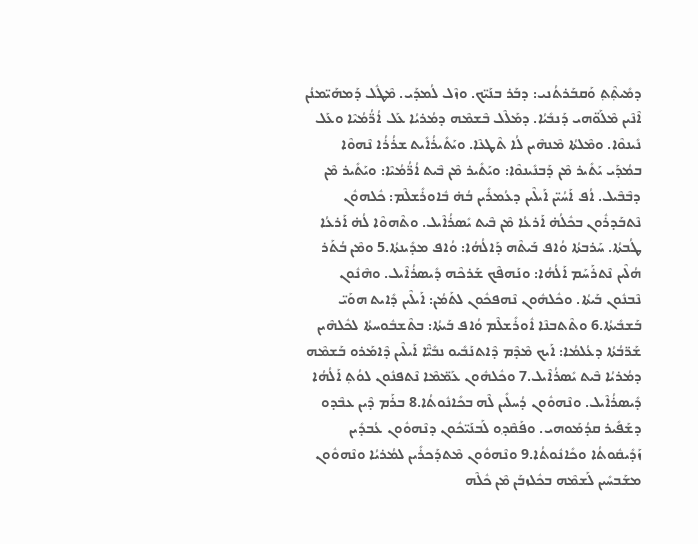ܕܡܺܝܬ݂ܶܬ݂ ܘܰܩܒܰܪܬܳܢܝ: ܕܒܰܪ ܒܢܰܝ̈ܟ. ܘܙܶܠ ܠܳܡܕܰܝ. ܡܶܛܽܠ ܕܰܡܗܰܝ̈ܡܢܳܢ ܐܶܢܶܝܢ ܡܶܠܰܘ̈ܗܝ ܕܰܢܒܺܝܳܐ. ܕܡܰܠܶܠ ܒܶܫܡܶܗ ܕܡܳܪܝܳܐ ܥܰܠ ܐܳܪ̈ܳܡܳܝܶܐ ܘܥܰܠ ܢܺܝܢܘܶܐ. ܘܡܶܠܬܳܐ ܡܶܢܗܶܝܢ ܠܳܐ ܬܶܛܥܶܐ. ܘܝܰܬܺܝܪܳܐܺܝܬ ܫܪܳܪܳܐ ܢܶܗܘܶܐ ܒܡܳܕܰܝ ܝܰܬܺܝܪ ܡܶܢ ܕܰܒܢܺܝܢܘܶܐ: ܘܝܰܬܺܝܪ ܡܶܢ ܒܶܝܬ ܐܳܪ̈ܳܡܳܝܶܐ: ܘܝܰܬܺܝܪ ܡܶܢ ܕܒܶܒܶܝܠ. ܐܳܦ ܐܰܚܳܝ̈ܢ ܐܰܝܠܶܝܢ ܕܥܳܡܪܺܝܢ ܒܳܗ̇ ܒܽܐܘܪܺܫܠܶܡ: ܟܽܠܗܘܽܢ ܢܶܬܒܰܕܪܽܘܢ ܒܟܽܠܳܗ̇ ܐܰܪܥܳܐ ܡܶܢ ܒܶܝܬ ܝܺܣܪܳܐܶܝܠ. ܘܬܶܗܘܶܐ ܠܳܗ̇ ܐܰܪܥܳܐ ܛܳܒܬܳܐ. ܚܰܪܒܬܳܐ ܘܳܐܦ ܒܰܝܬܶܗ ܕܰܐܠܳܗܳܐ: ܘܳܐܦ ܡܕܺܝܢܬܳܐ.5 ܘܡܶܢ ܒܳܬܰܪ ܗܳܠܶܝܢ ܢܶܬܪܰܚܰܡ ܐܰܠܳܗܳܐ: ܘܢܰܗܦܶܟ ܫܰܪܟܶܗ ܕܺܝܣܪܳܐܶܝܠ. ܘܗܶܢܽܘܢ ܢܶܒܢܽܘܢ ܒܰܝܬܳܐ. ܘܟܽܠܗܽܘܢ ܢܶܗܦܟܽܘܢ ܠܬܰܡܳܢ: ܐܰܝܠܶܝܢ ܕܺܐܝܬ ܗܘܰܝ̈ ܒܰܫܒܺܝܬܳܐ.6 ܘܬܶܬܒܢܶܐ ܐܽܘܪܺܫܠܶܡ ܘܳܐܦ ܒܰܝܬܳܐ: ܒܬܶܫܒܽܘܚܬܳܐ ܠܟܽܠܗܶܝܢ ܫܰܪ̈ܒܳܬܳܐ ܕܥܳܠܡܳܐ: ܐܰܝܟ ܡܶܕܶܡ ܕܶܐܬܢܰܒܺܝܘ ܢܒܺܝ̈ܶܐ ܐܰܝܠܶܝܢ ܕܶܐܡܰܪܘ ܒܰܫܡܶܗ ܕܡܳܪܝܳܐ ܒܶܝܬ ܝܺܣܪܳܐܶܝܠ.7 ܘܟܽܠܗܽܘܢ ܥܰܡ̈ܡܶܐ ܢܶܬܦܢܽܘܢ ܠܘܳܬ݂ ܐܰܠܳܗܳܐ ܕܺܝܣܪܳܐܶܝܠ. ܘܢܶܗܘܽܘܢ ܕܳܚܠܺܝܢ ܠܶܗ ܒܟܺܐܢܽܘܬܳܐ.8 ܒܪܰܡ ܕܶܝܢ ܥܒܶܕܘ ܕܫܰܦܺܝܪ ܩܕܳܡܰܘܗܝ. ܘܦܰܩܶܕ݂ܘ ܠܰܒܢܰܝ̈ܟܽܘܢ ܕܢܶܗܘܽܘܢ ܥܳܒܕܺܝܢ ܙܰܕܺܝܩܽܘܬܳܐ ܘܟܺܐܢܽܘܬܳܐ.9 ܘܢܶܗܘܽܘܢ ܡܶܬܕܰܟܪܺܝܢ ܠܡܳܪܝܳܐ ܘܢܶܗܘܽܘܢ ܡܫܰܒܚܺܝܢ ܠܰܫܡܶܗ ܒܟܽܠܙܒܰܢ ܡܶܢ ܟܽܠܶܗ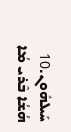ܚܰܝܠܗܽܘܢ.10 ܗܳܫܳܐ ܒܶܪܝ ܡܳܐ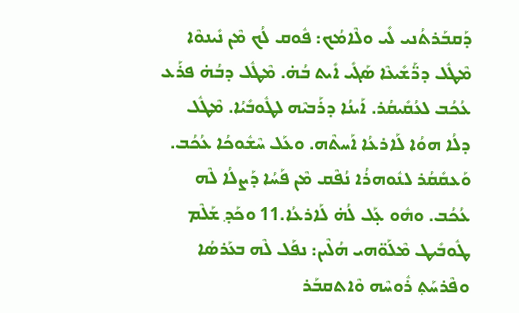ܕܰܩܒܰܪܬܳܢܝ ܠܺܝ ܘܠܶܐܡܳܟ: ܦܽܘܩ ܠܳܟ ܡܶܢ ܢܺܝܢܘܶܐ ܡܶܛܽܠ ܕܖ̈ܰܫܺܝܥܶܐ ܣܰܓܺܝ ܐܺܝܬ ܒܳܗ̇. ܡܶܛܽܠ ܕܒܳܗ̇ ܦܪܰܥ ܥܳܟܳܒ ܠܥܳܩܺܝܩܳܪ. ܐܰܝܢܳܐ ܕܪܰܒܝܶܗ ܠܛܽܘܒܺܝܳܐ. ܡܶܛܽܠ ܕܠܳܐ ܗܘܳܐ ܠܰܐܪܥܳܐ ܐܰܚܬܶܗ. ܘܥܰܠ ܚܶܫܽܘܟܳܐ ܥܳܟܳܒ. ܘܰܥܩܺܩܳܪ ܠܢܽܘܗܪܳܐ ܢܳܦܶܩ ܡܶܢ ܦܰܚܳܐ ܕܰܨܠܳܐ ܠܶܗ ܥܳܟܳܒ. ܘܗܽܘ ܥ̣ܰܠ ܠܳܗ̇ ܠܰܐܪܥܳܐ.11 ܘܟܰܕ݂ ܫܰܠܶܡ ܛܽܘܒܺܝܛ ܡܶܠܰܘ̈ܗܝ ܗܳܠܶܝܢ: ܢܦܰܠ ܠܶܗ ܒܥܰܪܣܳܐ ܘܦܶܪܚܰܬ݂ ܪܽܘܚܶܗ ܘܶܐܬܩܒܰܪ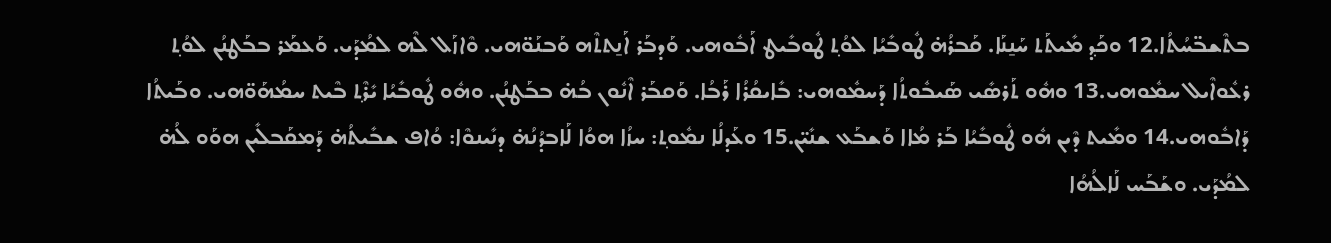ܒܬܶܫܒ̈ܚܳܬܳܐ.12 ܘܟܰܕ݂ ܡܺܝܬܰܬ ܚܰܢ̱ܢܰܐ. ܩܰܒܪܳܗ̇ ܛܽܘܒܺܝܳܐ ܠܘܳܬ݂ ܛܽܘܒܺܝܛ ܐܰܒܽܘܗܝ. ܘܰܕܒܰܪ ܐܰܢ̱ܬܬܶܗ ܘܰܒܢܰܘ̈ܗܝ. ܘܶܐܙܰܠ ܠܶܗ ܠܡܳܕܰܝ. ܘܰܥܡܰܪ ܒܒܰܛܢܳܢ ܠܘܳܬ݂ ܪܥܽܘܐܶܝܠ ܚܡܽܘܗܝ.13 ܘܗܽܘ ܬܰܪܣܺܝ ܣܰܝܒܽܘܬܳܐ ܕܰܚܡܽܘܗܝ: ܒܺܐܝܩܳܪܳܐ ܪܰܒܳܐ. ܘܰܩܒܰܪ ܐܶܢܽܘܢ ܒܳܗ̇ ܒܒܰܛܢܳܢ. ܘܗܽܘ ܛܽܘܒܺܝܳܐ ܝܺܪܶܬ݂ ܒܶܝܬ ܚܡܳܗܰܘ̈ܗܝ. ܘܒܰܝܬܳܐ ܕܰܐܒܽܘܗܝ.14 ܘܡܺܝܬ ܕܶܝܢ ܗܽܘ ܛܽܘܒܺܝܳܐ ܒܰܪ ܡܳܐܐ ܘܰܫܒܰܥ ܫܢܺܝ̈ܢ.15 ܘܥܰܕܠܳܐ ܢܡܽܘܬ݂: ܚܙܳܐ ܗܘܳܐ ܠܰܐܒܕܳܢܳܗ̇ ܕܢܺܝܢܘܶܐ: ܘܳܐܦ ܫܒܺܝܬܳܗ̇ ܕܰܡܩܰܒܠܺܝܢ ܗܘܰܘ ܠܳܗ̇ ܠܡܳܕܰܝ. ܘܫܰܒܰܚ ܠܰܐܠܳܗܳܐ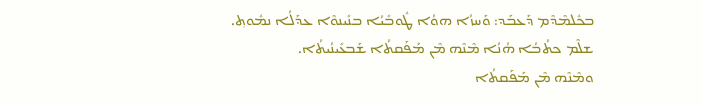ܒܟܽܠܡܶܕܶܡ ܕܰܥܒܰܕ: ܘܰܚܙܳܐ ܗܘܳܐ ܛܽܘܒܺܝܳܐ ܒܢܺܝܢܘܶܐ ܥܕܰܠܳܐ ܢܡܽܘܬ݂.
ܫܠܶܡ ܟܬܳܒܳܐ ܗܳܢܳܐ ܡܶܢܶܗ ܡܶܢ ܡܰܦܰܩܬܳܐ ܫܰܒܥܺܝܢܳܝܬܳܐ.
ܘܡܶܢܶܗ ܡܶܢ ܡܰܦܰܩܬܳܐ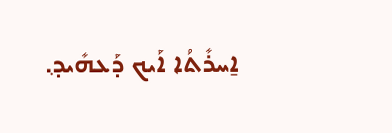ܐ̱ܚܪܺܬܳܐ ܐܰܝܟ ܕܰܥܗܺܝܕ݂.